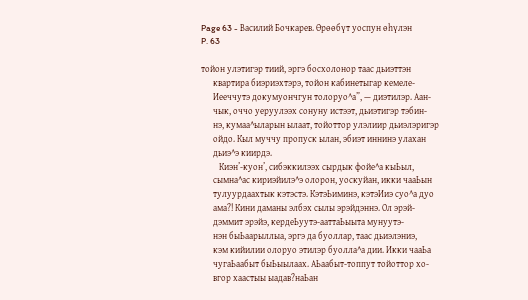Page 63 - Василий Бочкарев. Өрөөбүт уоспун өһүлэн
P. 63

тойон улэтигэр тиий, эргэ босхолонор таас дьиэттэн
      квартира биэриэхтэрэ, тойон кабинетыгар кемеле-
      Иееччутэ докумуончгун толоруо^а”, — диэтилэр. Аан-
      чык, оччо уеруулээх сонуну истээт, дьиэтигэр тэбин-
      нэ, кумаа^ыларын ылаат, тойоттор улэлиир дьиэлэригэр
      ойдо. Кыл муччу пропуск ылан, эбиэт иннинэ улахан
      дьиэ^э киирдэ.
         Киэн’-куон’, сибэккилээх сырдык фойе^а кыЬыл,
      сымна^ас кириэйилэ^э олорон, уоскуйан, икки чааЬын
      тулуурдаахтык кэтэстэ. КэтэЬиминэ, кэтэИиэ суо^а дуо
      ама?! Кини даманы элбэх сылы эрэйдэннэ. Ол эрэй-
      дэммит эрэйэ, кердеЬуутэ-ааттаЬыыта мунуутэ-
      нэн быЬаарыллыа, эргэ да буоллар, таас дьиэлэниэ,
      кэм кийилии олоруо этилэр буолла^а дии. Икки чааЬа
      чугаЬаабыт быЬыылаах. АЬаабыт-топпут тойоттор хо-
      вгор хаастыы ыадав?наЬан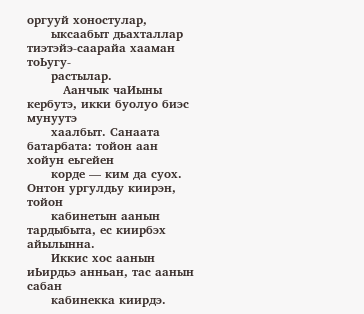оргууй хоностулар,
      ыксаабыт дьахталлар тиэтэйэ-саарайа хааман тоЬугу-
      растылар.
         Аанчык чаИыны кербутэ, икки буолуо биэс мунуутэ
      хаалбыт. Санаата батарбата: тойон аан хойун еьгейен
      корде — ким да суох. Онтон ургулдьу киирэн, тойон
      кабинетын аанын тардыбыта, ес киирбэх айылынна.
      Иккис хос аанын иЬирдьэ анньан, тас аанын сабан
      кабинекка киирдэ.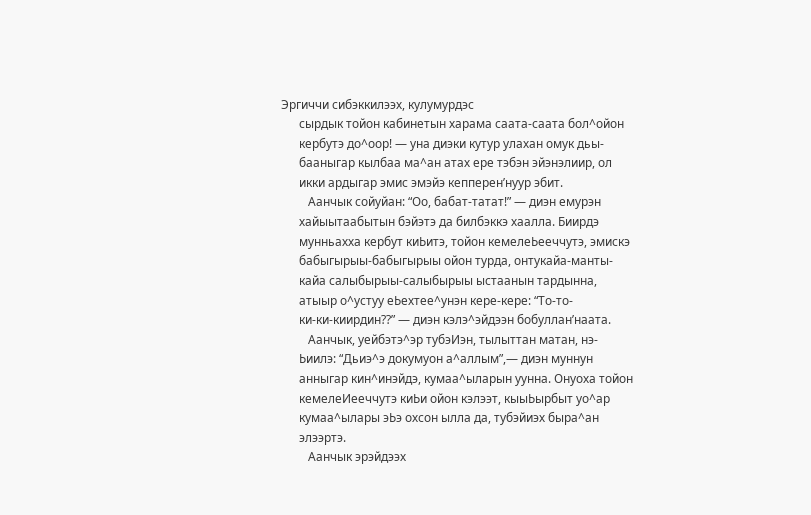Эргиччи сибэккилээх, кулумурдэс
      сырдык тойон кабинетын харама саата-саата бол^ойон
      кербутэ до^оор! — уна диэки кутур улахан омук дьы-
      бааныгар кылбаа ма^ан атах ере тэбэн эйэнэлиир, ол
      икки ардыгар эмис эмэйэ кепперен’нуур эбит.
         Аанчык сойуйан: “Оо, бабат-татат!” — диэн емурэн
      хайыытаабытын бэйэтэ да билбэккэ хаалла. Биирдэ
      мунньахха кербут киЬитэ, тойон кемелеЬееччутэ, эмискэ
      бабыгырыы-бабыгырыы ойон турда, онтукайа-манты-
      кайа салыбырыы-салыбырыы ыстаанын тардынна,
      атыыр о^устуу еЬехтее^унэн кере-кере: “То-то-
      ки-ки-киирдин??” — диэн кэлэ^эйдээн бобуллан’наата.
         Аанчык, уейбэтэ^эр тубэИэн, тылыттан матан, нэ-
      Ьиилэ: “Дьиэ^э докумуон а^аллым”,— диэн муннун
      анныгар кин^инэйдэ, кумаа^ыларын уунна. Онуоха тойон
      кемелеИееччутэ киЬи ойон кэлээт, кыыЬырбыт уо^ар
      кумаа^ылары эЬэ охсон ылла да, тубэйиэх быра^ан
      элээртэ.
         Аанчык эрэйдээх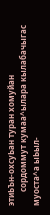этиЬЪн-охсуЬан туран хомуйан
       сордоммут кумаа^ылара кылабачыгас муоста^а ыЬыл-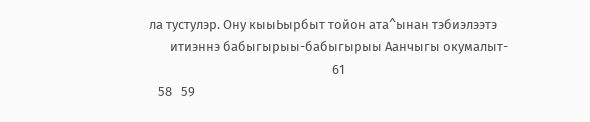ла тустулэр. Ону кыыЬырбыт тойон ата^ынан тэбиэлээтэ
       итиэннэ бабыгырыы-бабыгырыы Аанчыгы окумалыт-
                                                             61
   58   59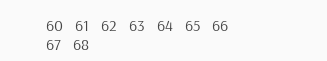60   61   62   63   64   65   66   67   68